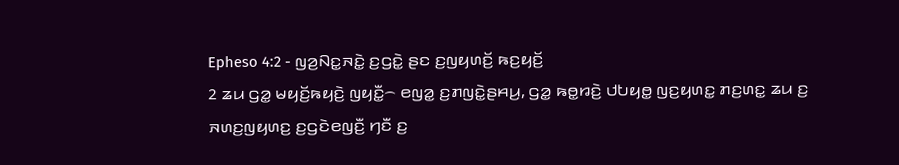Epheso 4:2 - ꤜꤤ꤬ꤡꤢ꤭ꤏꤢꤧ꤭ ꤢ꤬ꤞꤢꤧ꤭ ꤔꤢ ꤢ꤬ꤜꤟꤛꤢꤩ꤬ ꤒꤢ꤬ꤟꤢꤩ꤬
2 ꤘꤣ ꤞꤤ꤭ ꤗꤟꤢꤩ꤬ꤒꤟꤢꤧ꤬ ꤜꤟꤢꤪ꤭꤮ ꤕꤜꤤ꤭ ꤢ꤬ꤊꤜꤢꤧ꤭ꤔꤌꤣ꤬, ꤞꤤ꤭ ꤒꤥ꤭ꤙꤢꤧ꤬ ꤓꤝꤟꤥ꤭ ꤜꤢ꤬ꤟꤛꤢ꤭ ꤊꤢ꤬ꤛꤢ꤭ ꤘꤣ ꤢ꤬ ꤏꤛꤢ꤬ꤜꤟꤛꤢ꤬ ꤢ꤬ꤞꤢꤧꤕꤜꤢꤪ꤬ ꤚꤢꤪ ꤢ꤬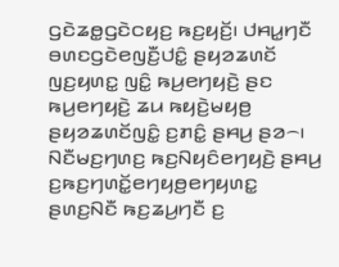ꤞꤢꤧꤘꤥ꤭ꤞꤢꤧꤍꤟꤢ꤬ ꤒꤢ꤬ꤟꤢꤩ꤬꤯ ꤓꤌꤣ꤭ꤚꤢꤪ ꤋꤛꤢꤞꤢꤧꤕꤜꤢꤪ꤬ꤓꤢꤨ꤭ ꤔꤟꤤꤘꤛꤢꤩ ꤜꤢ꤬ꤟꤛꤢ꤭ ꤜꤢꤨ꤭ ꤒꤣ꤬ꤕꤚꤟꤢꤧ꤬ ꤔꤢ ꤒꤣ꤬ꤕꤚꤟꤢꤧ꤬ ꤘꤣ ꤒꤟꤢꤧ꤬ꤗꤟꤥ꤬ ꤔꤟꤤꤘꤛꤢꤩꤜꤢꤨ꤭ ꤢ꤬ꤊꤢꤨ꤭ ꤔꤌꤣ꤬ ꤔꤤ꤮꤯
ꤡꤢꤪꤗꤢ꤬ꤚꤛꤢ꤬ ꤒꤢ꤬ꤡꤟꤢꤨꤕꤚꤟꤢꤧ꤬ ꤔꤌꤣ꤬ ꤢ꤬ꤒꤢ꤬ꤚꤛꤢꤩ꤭ꤕꤚꤟꤥ꤬ꤕꤚꤟꤛꤢ꤭ ꤔꤛꤢ꤬ꤡꤢꤪ ꤒꤢ꤬ꤘꤣ꤬ꤚꤢꤪ ꤢ꤬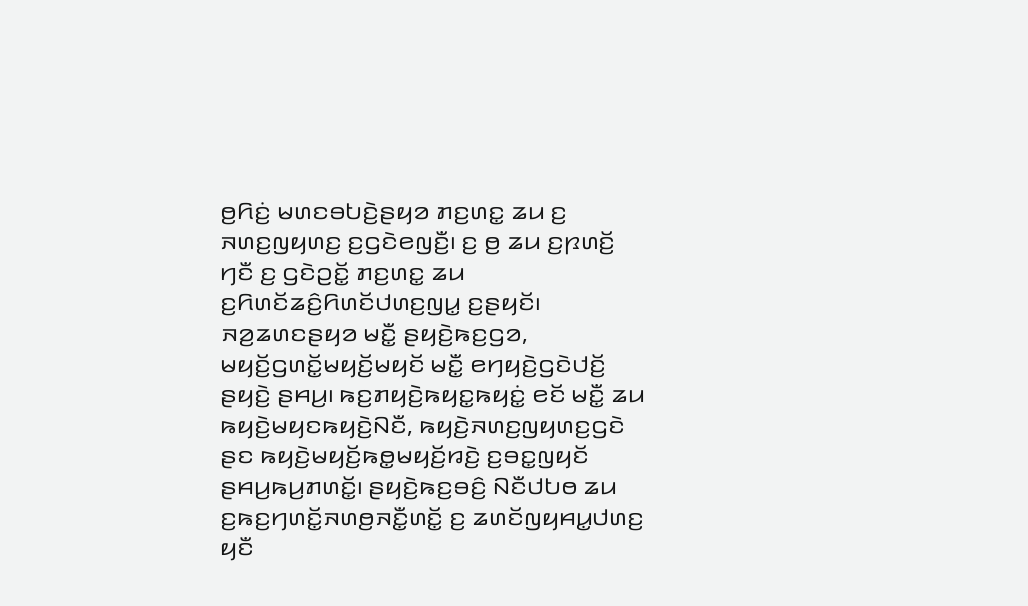ꤥ꤬ꤖꤢꤦ꤬ ꤗꤛꤢꤋꤝꤢꤧ꤬ꤔꤟꤤ ꤊꤢ꤬ꤛꤢ꤭ ꤘꤣ ꤢ꤬ ꤏꤛꤢ꤬ꤜꤟꤛꤢ꤬ ꤢ꤬ꤞꤢꤧꤕꤜꤢꤪ꤬꤯ ꤢ꤬ ꤥ꤬ ꤘꤣ ꤢ꤬ꤐꤛꤢꤩ꤬ ꤚꤢꤪ ꤢ꤬ ꤞꤢꤧꤑꤢꤩ꤭ ꤊꤢ꤬ꤛꤢ꤭ ꤘꤣ ꤢ꤬ꤖꤛꤢꤩꤘꤢꤨ꤬ꤖꤛꤢꤩꤓꤛꤢ꤬ꤜꤣ꤭ ꤢ꤬ꤔꤟꤢꤩ꤯
ꤏꤤ꤬ꤘꤛꤢꤔꤟꤤ ꤗꤢꤪ꤭ ꤔꤟꤢꤧ꤬ꤒꤢ꤬ꤞꤤ, ꤗꤟꤢꤩ꤬ꤞꤛꤢꤩ꤭ꤗꤟꤢꤩ꤬ꤗꤟꤢꤩ ꤗꤢꤪ꤭ ꤕꤚꤟꤢꤧ꤬ꤞꤢꤧꤓꤢꤩ꤬ ꤔꤟꤢꤧ꤬ ꤔꤌꤣ꤬꤯ ꤒꤢ꤬ꤊꤟꤢꤧ꤬ꤒꤟꤢ꤭ꤒꤟꤢꤦ꤭ ꤕꤢꤩ ꤗꤢꤪ꤭ ꤘꤣ ꤒꤟꤢꤧ꤬ꤗꤟꤢꤒꤟꤢꤧ꤬ꤡꤢꤪ, ꤒꤟꤢꤧ꤬ꤏꤛꤢ꤬ꤜꤟꤛꤢ꤬ꤞꤢꤧ ꤔꤢ ꤒꤟꤢꤧ꤬ꤗꤟꤢꤩ꤬ꤒꤥ꤭ꤗꤟꤢꤩ꤬ꤙꤢꤧ꤬ ꤢ꤬ꤋꤢ꤭ꤜꤟꤢꤩ ꤔꤌꤣ꤬ꤒꤣ꤬ꤊꤛꤢꤩ꤭꤯ ꤔꤟꤢꤧ꤬ꤒꤢ꤬ꤋꤢꤨ꤬ ꤡꤢꤪꤓꤝꤥ ꤘꤣ ꤢ꤬ꤒꤢ꤬ꤚꤛꤢꤩ꤭ꤏꤛꤥ꤬ꤏꤢꤪ꤭ꤛꤢꤩ꤭ ꤢ꤬ ꤘꤛꤢꤩꤜꤟꤌꤣ꤭ꤓꤛꤢ꤬ ꤟꤢꤪ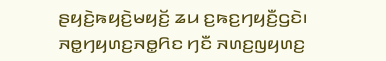ꤔꤟꤢꤧ꤬ꤒꤟꤢꤧ꤬ꤗꤟꤢꤩ꤬ ꤘꤣ ꤢ꤬ꤒꤢ꤬ꤚꤟꤢꤪ꤬ꤞꤢꤧ꤯
ꤏꤥ꤭ꤚꤟꤛꤢ꤬ꤏꤥ꤭ꤖꤢ ꤚꤢꤪ ꤏꤛꤢ꤬ꤜꤟꤛꤢ꤬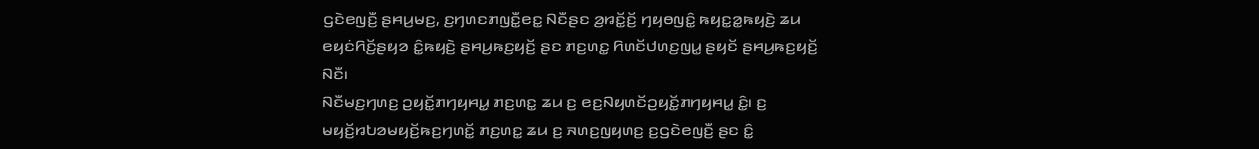ꤞꤢꤧꤕꤜꤢꤪ꤬ ꤔꤌꤣ꤬ꤗꤢ꤬, ꤢ꤬ꤚꤛꤢꤊꤜꤢꤪ꤭ꤕꤢ꤭ ꤡꤢꤪꤔꤢ ꤤ꤬ꤙꤢꤩ꤭ꤢꤩ꤬ ꤚꤟꤥꤜꤢꤨ꤭ ꤒꤟꤢ꤭ꤤ꤭ꤒꤟꤢꤧ꤬ ꤘꤣ ꤕꤟꤢꤦꤖꤢꤩ꤬ꤔꤟꤤ ꤢꤨ꤭ꤒꤟꤢꤧ꤬ ꤔꤌꤣ꤬ꤒꤢ꤬ꤟꤢꤩ꤬ ꤔꤢ ꤊꤢ꤬ꤛꤢ꤭ ꤖꤛꤢꤩꤓꤛꤢ꤬ꤜꤣ꤭ ꤔꤟꤢꤩ ꤔꤌꤣ꤬ꤒꤢ꤬ꤟꤢꤩ꤬ ꤡꤢꤪ꤯
ꤡꤢꤪꤗꤢ꤬ꤚꤛꤢ꤬ ꤑꤟꤢꤩ꤭ꤊꤚꤟꤌꤣ꤭ ꤊꤢ꤬ꤛꤢ꤭ ꤘꤣ ꤢ꤬ ꤕꤢ꤬ꤡꤟꤛꤢꤩꤑꤟꤢꤩ꤭ꤊꤚꤟꤌꤣ꤭ ꤢꤨ꤭꤯ ꤢ꤬ ꤗꤟꤢꤩ꤬ꤙꤝꤤꤗꤟꤢꤩ꤬ꤒꤢ꤬ꤚꤛꤢꤩ꤭ ꤊꤢ꤬ꤛꤢ꤭ ꤘꤣ ꤢ꤬ ꤏꤛꤢ꤬ꤜꤟꤛꤢ꤬ ꤢ꤬ꤞꤢꤧꤕꤜꤢꤪ꤬ ꤔꤢ ꤢꤨ꤭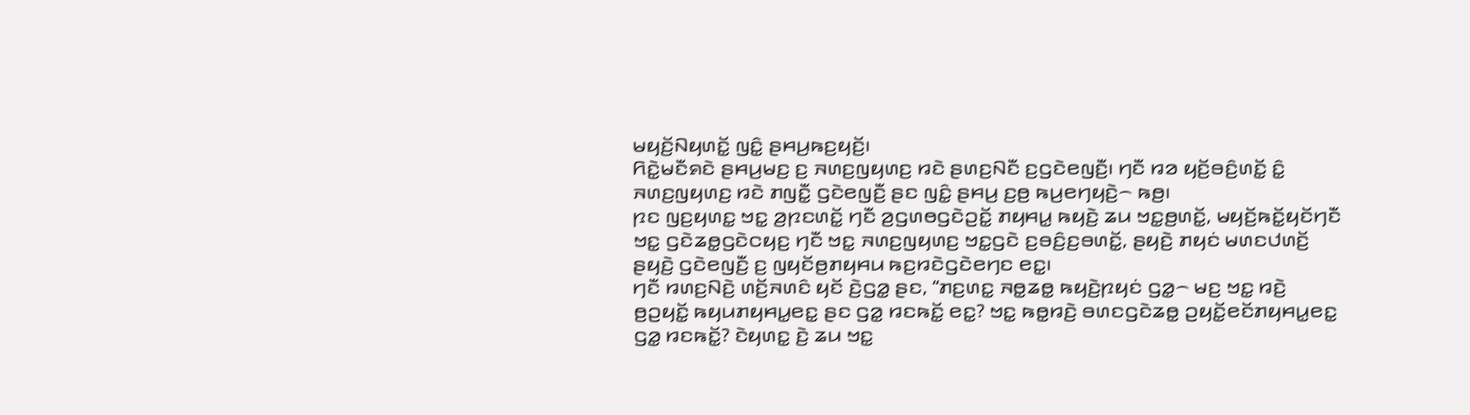ꤗꤟꤢꤩ꤬ꤡꤟꤛꤢꤩ꤭ ꤜꤢꤨ꤭ ꤔꤌꤣ꤬ꤒꤢ꤬ꤟꤢꤩ꤬꤯
ꤖꤢꤧ꤭ꤗꤢꤪꤎꤢꤧ ꤔꤌꤣ꤬ꤗꤢ꤬ ꤢ꤬ ꤏꤛꤢ꤬ꤜꤟꤛꤢ꤬ ꤙꤢꤧ ꤔꤛꤢ꤬ꤡꤢꤪ ꤢ꤬ꤞꤢꤧꤕꤜꤢꤪ꤬꤯ ꤚꤢꤪ ꤙꤤ ꤟꤢꤩ꤬ꤋꤢꤨ꤬ꤛꤢꤩ꤭ ꤢꤨ꤭ ꤏꤛꤢ꤬ꤜꤟꤛꤢ꤬ ꤙꤢꤧ ꤊꤜꤢꤪ꤭ ꤞꤢꤧꤕꤜꤢꤪ꤬ ꤔꤢ ꤜꤢꤨ꤭ ꤔꤌꤣ꤬ ꤢ꤬ꤥ꤬ ꤒꤣ꤬ꤕꤚꤟꤢꤧ꤬꤮ ꤒꤥ꤬꤯
ꤐꤢ ꤜꤢ꤬ꤟꤛꤢ꤭ ꤠꤢ꤭ ꤤ꤬ꤐꤢꤛꤢꤩ꤭ ꤚꤢꤪ ꤤ꤬ꤞꤛꤥꤞꤢꤧꤑꤢꤩ꤭ ꤊꤟꤌꤣ꤭ ꤒꤟꤢꤧ꤬ ꤘꤣ ꤠꤢ꤭ꤥ꤬ꤛꤢꤩ꤭, ꤗꤟꤢꤩ꤬ꤒꤢꤩ꤭ꤟꤢꤩꤚꤢꤪ ꤠꤢ꤭ ꤞꤢꤧꤘꤥ꤭ꤞꤢꤧꤍꤟꤢ꤬ ꤚꤢꤪ ꤠꤢ꤭ ꤏꤛꤢ꤬ꤜꤟꤛꤢ꤬ ꤠꤢ꤭ꤞꤢꤧ ꤢ꤬ꤋꤢꤨ꤬ꤢ꤬ꤋꤛꤢꤩ꤭, ꤔꤟꤢꤧ꤬ ꤊꤟꤢꤦ ꤗꤛꤢꤓꤛꤢꤩ꤬ ꤔꤟꤢꤧ꤬ ꤞꤢꤧꤕꤜꤢꤪ꤬ ꤢ꤬ ꤜꤟꤢꤩꤥ꤬ꤊꤟꤌꤣ ꤒꤢ꤬ꤙꤢꤧꤞꤢꤧꤕꤚꤢ ꤕꤢ꤭꤯
ꤚꤢꤪ ꤙꤛꤢ꤬ꤡꤢꤧ꤬ ꤛꤢꤩ꤬ꤏꤛꤢꤨ ꤟꤢꤩ ꤢꤧ꤬ꤞꤤ꤭ ꤔꤢ, “ꤊꤢ꤬ꤛꤢ꤭ ꤏꤥ꤭ꤘꤥ꤭ ꤒꤟꤢꤧ꤬ꤐꤟꤢꤦ ꤞꤤ꤭꤮ ꤗꤢ꤬ ꤠꤢ꤭ ꤙꤢꤧ꤬ ꤥ꤬ꤑꤟꤢꤩ꤭ ꤒꤟꤣꤊꤟꤌꤣ꤭ꤕꤢ꤭ ꤔꤢ ꤞꤤ꤭ ꤙꤢꤒꤢꤩ꤭ ꤕꤢ꤭? ꤠꤢ꤭ ꤒꤥ꤭ꤙꤢꤧ꤬ ꤋꤛꤢꤞꤢꤧꤘꤥ꤭ ꤑꤟꤢꤩ꤭ꤕꤢꤩꤊꤟꤌꤣ꤭ꤕꤢ꤭ ꤞꤤ꤭ ꤙꤢꤒꤢꤩ꤭? ꤢꤧꤟꤛꤢ꤭ ꤢꤧ꤬ ꤘꤣ ꤠꤢ꤭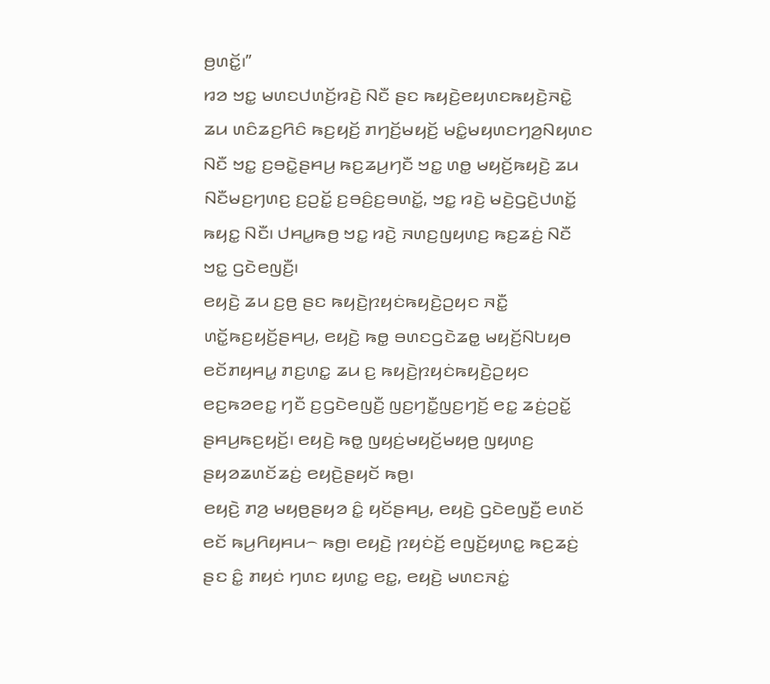ꤥ꤬ꤛꤢꤩ꤭꤯”
ꤙꤤ ꤠꤢ꤭ ꤗꤛꤢꤓꤛꤢꤩ꤬ꤙꤢꤧ꤬ ꤡꤢꤪ ꤔꤢ ꤒꤟꤢꤧ꤬ꤕꤟꤛꤢꤒꤟꤢꤧ꤬ꤏꤢꤧ꤭ ꤘꤣ ꤛꤢꤨꤘꤢ꤬ꤖꤢꤨ ꤒꤢ꤬ꤟꤢꤩ꤬ ꤊꤚꤢꤩ꤬ꤗꤟꤢꤩ꤬ ꤗꤢꤨ꤭ꤗꤟꤛꤢꤚꤤ꤬ꤡꤟꤛꤢ ꤡꤢꤪ ꤠꤢ꤭ ꤢ꤬ꤋꤢꤧ꤭ꤔꤌꤣ꤬ ꤒꤢ꤬ꤘꤣ꤬ꤚꤢꤪ ꤠꤢ꤭ ꤛꤥ꤭ ꤗꤟꤢꤩ꤬ꤒꤟꤢꤧ꤬ ꤘꤣ ꤡꤢꤪꤗꤢ꤬ꤚꤛꤢ꤬ ꤢ꤬ꤑꤢꤩ꤭ ꤢ꤬ꤋꤢꤨ꤬ꤢ꤬ꤋꤛꤢꤩ꤭, ꤠꤢ꤭ ꤙꤢꤧ꤬ ꤗꤢꤧ꤬ꤞꤢꤧ꤬ꤓꤛꤢꤩ꤭ ꤒꤟꤢ꤭ ꤡꤢꤪ꤯ ꤓꤌꤣ꤭ꤒꤥ꤬ ꤠꤢ꤭ ꤙꤢꤧ꤬ ꤏꤛꤢ꤬ꤜꤟꤛꤢ꤬ ꤒꤢ꤬ꤘꤢꤦ꤬ ꤡꤢꤪ ꤠꤢ꤭ ꤞꤢꤧꤕꤜꤢꤪ꤬꤯
ꤕꤟꤢꤧ꤬ ꤘꤣ ꤢ꤬ꤥ꤬ ꤔꤢ ꤒꤟꤢꤧ꤬ꤐꤟꤢꤦꤒꤟꤢꤧ꤬ꤑꤟꤢ ꤏꤢꤪ꤭ ꤛꤢꤩ꤭ꤒꤢ꤬ꤟꤢꤩ꤬ꤔꤌꤣ꤬, ꤕꤟꤢꤧ꤬ ꤒꤥ꤭ ꤋꤛꤢꤞꤢꤧꤘꤥ꤭ ꤗꤟꤢꤩ꤬ꤡꤝꤟꤥ ꤕꤢꤩꤊꤟꤌꤣ꤭ ꤊꤢ꤬ꤛꤢ꤭ ꤘꤣ ꤢ꤬ ꤒꤟꤢꤧ꤬ꤐꤟꤢꤦꤒꤟꤢꤧ꤬ꤑꤟꤢ ꤕꤢ꤬ꤒꤤꤕꤢ꤭ ꤚꤢꤪ ꤢ꤬ꤞꤢꤧꤕꤜꤢꤪ꤬ ꤜꤢ꤬ꤚꤢꤪ꤭ꤜꤢ꤬ꤚꤢꤩ꤬ ꤕꤢ꤭ ꤘꤢꤦ꤬ꤑꤢꤩ꤭ ꤔꤌꤣ꤬ꤒꤢ꤬ꤟꤢꤩ꤬꤯ ꤕꤟꤢꤧ꤬ ꤒꤥ꤭ ꤜꤟꤢꤦ꤬ꤗꤟꤢꤩ꤬ꤗꤟꤥ꤬ ꤜꤟꤛꤢ꤬ ꤔꤟꤤꤘꤛꤢꤩꤘꤢꤦ꤬ ꤕꤟꤢꤧ꤬ꤔꤟꤢꤩ ꤒꤥ꤬꤯
ꤕꤟꤢꤧ꤬ ꤊꤤ꤬ ꤗꤟꤥ꤬ꤔꤟꤤ ꤢꤨ꤭ ꤟꤢꤩꤔꤌꤣ꤬, ꤕꤟꤢꤧ꤬ ꤞꤢꤧꤕꤜꤢꤪ꤬ ꤕꤛꤢꤩ ꤕꤢꤩ ꤒꤣ꤬ꤖꤟꤌꤣ꤮ ꤒꤥ꤬꤯ ꤕꤟꤢꤧ꤬ ꤐꤟꤢꤦꤢꤩ꤬ ꤕꤜꤢꤩ꤬ꤟꤛꤢ꤭ ꤒꤢ꤬ꤘꤢꤦ꤬ ꤔꤢ ꤢꤨ꤭ ꤊꤟꤢꤦ ꤚꤛꤢ ꤟꤛꤢ꤭ ꤕꤢ꤭, ꤕꤟꤢꤧ꤬ ꤗꤛꤢꤏꤢꤦ꤭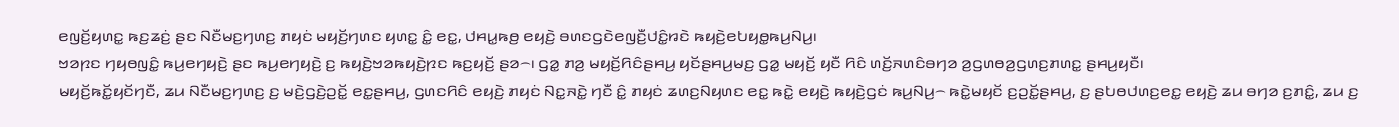ꤕꤜꤢꤩ꤬ꤟꤛꤢ꤭ ꤒꤢ꤬ꤘꤢꤦ꤬ ꤔꤢ ꤡꤢꤪꤗꤢ꤬ꤚꤛꤢ꤬ ꤊꤟꤢꤦ ꤗꤟꤢꤩ꤬ꤚꤛꤢ ꤟꤛꤢ꤭ ꤢꤨ꤭ ꤕꤢ꤭, ꤓꤌꤣ꤭ꤒꤥ꤬ ꤕꤟꤢꤧ꤬ ꤋꤛꤢꤞꤢꤧꤕꤜꤢꤪ꤬ꤓꤢꤨ꤭ꤙꤢꤧ ꤒꤟꤢꤧ꤬ꤕꤝꤟꤥ꤭ꤒꤣ꤬ꤡꤣ꤬꤯
ꤠꤤꤐꤢ ꤚꤟꤥꤜꤢꤨ꤭ ꤒꤣ꤬ꤕꤚꤟꤢꤧ꤬ ꤔꤢ ꤒꤣ꤬ꤕꤚꤟꤢꤧ꤬ ꤢ꤬ ꤒꤟꤢꤧ꤬ꤠꤤꤒꤟꤢꤧ꤬ꤐꤢ ꤒꤢ꤬ꤟꤢꤩ꤬ ꤔꤤ꤮꤯ ꤞꤤ꤭ ꤊꤤ꤬ ꤗꤟꤢꤩ꤬ꤖꤢꤨꤔꤌꤣ꤬ ꤟꤢꤩꤔꤌꤣ꤬ꤗꤢ꤬ ꤞꤤ꤭ ꤗꤟꤢꤩ꤬ ꤟꤢꤪ ꤖꤢꤨ ꤛꤢꤩ꤬ꤏꤛꤢꤨꤋꤚꤤ ꤤ꤬ꤞꤛꤥꤤ꤬ꤞꤛꤢ꤬ꤊꤛꤢ꤭ ꤔꤌꤣ꤬ꤟꤢꤪ꤯
ꤗꤟꤢꤩ꤬ꤒꤢꤩ꤭ꤟꤢꤩꤚꤢꤪ, ꤘꤣ ꤡꤢꤪꤗꤢ꤬ꤚꤛꤢ꤬ ꤢ꤬ ꤗꤢꤧ꤬ꤞꤢꤧ꤬ꤑꤢꤩ꤭ ꤕꤢ꤭ꤔꤌꤣ꤬, ꤞꤛꤢꤖꤢꤨ ꤕꤟꤢꤧ꤬ ꤊꤟꤢꤦ ꤡꤢ꤭ꤏꤢꤧ꤭ ꤚꤢꤪ ꤢꤨ꤭ ꤊꤟꤢꤦ ꤘꤛꤢ꤬ꤡꤟꤛꤢ ꤕꤢ꤭ ꤒꤢꤧ꤭ ꤕꤟꤢꤧ꤬ ꤒꤟꤢꤧ꤬ꤞꤢꤦ ꤒꤣ꤬ꤡꤣ꤬꤮ ꤒꤢꤧ꤭ꤗꤟꤢꤩ ꤢ꤬ꤑꤢꤩ꤭ꤔꤌꤣ꤬, ꤢ꤬ ꤔꤝꤥꤓꤛꤢ꤬ꤕꤢ꤭ ꤕꤟꤢꤧ꤬ ꤘꤣ ꤋꤚꤤ ꤢ꤬ꤊꤢꤨ꤭, ꤘꤣ ꤢ꤬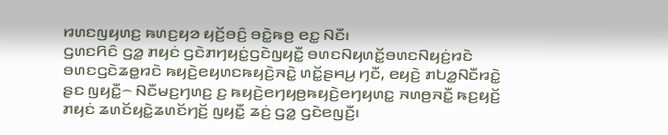ꤙꤛꤢꤜꤟꤛꤢ꤬ ꤒꤛꤢ꤬ꤟꤤ ꤟꤢꤩ꤬ꤋꤢꤨ꤬ ꤋꤢꤧ꤭ꤒꤥ꤬ ꤕꤢ꤭ ꤡꤢꤪ꤯
ꤞꤛꤢꤖꤢꤨ ꤞꤤ꤭ ꤊꤟꤢꤦ ꤞꤢꤧꤊꤚꤟꤢꤦ꤭ꤞꤢꤧꤜꤟꤢꤪ꤭ ꤋꤛꤢꤡꤟꤛꤢꤩ꤭ꤋꤛꤢꤡꤟꤢꤦ꤬ꤙꤢꤧ ꤋꤛꤢꤞꤢꤧꤘꤥ꤭ꤙꤢꤧ ꤒꤟꤢꤧ꤬ꤕꤟꤛꤢꤒꤟꤢꤧ꤬ꤏꤢꤧ꤭ ꤛꤢꤩ꤭ꤔꤌꤣ꤬ ꤚꤢꤪ, ꤕꤟꤢꤧ꤬ ꤊꤝꤤ꤭ꤡꤢꤪꤙꤢꤧ꤭ ꤔꤢ ꤜꤟꤢꤪ꤭꤮ ꤡꤢꤪꤗꤢ꤬ꤚꤛꤢ꤬ ꤢ꤬ ꤒꤟꤢꤧ꤬ꤕꤚꤟꤥ꤬ꤒꤟꤢꤧ꤬ꤕꤚꤟꤛꤢ꤭ ꤏꤛꤥ꤬ꤏꤢꤪ꤭ ꤒꤢ꤬ꤟꤢꤩ꤬ ꤊꤟꤢꤦ ꤘꤛꤢꤩꤟꤢꤧ꤭ꤘꤛꤢꤩꤚꤢꤩ꤬ ꤜꤟꤢꤪ꤭ ꤘꤢꤦ꤬ ꤞꤤ꤭ ꤞꤢꤧꤕꤜꤢꤪ꤬꤯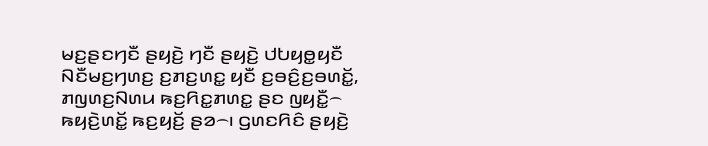ꤗꤢ꤬ꤔꤢꤚꤢꤪ ꤔꤟꤢꤧ꤬ ꤚꤢꤪ ꤔꤟꤢꤧ꤬ ꤓꤝꤟꤥ꤭ꤟꤢꤪ ꤡꤢꤪꤗꤢ꤬ꤚꤛꤢ꤬ ꤢ꤬ꤊꤢ꤬ꤛꤢ꤭ ꤟꤢꤪ ꤢ꤬ꤋꤢꤨ꤬ꤢ꤬ꤋꤛꤢꤩ꤭, ꤊꤜꤛꤢ꤬ꤡꤛꤣ ꤒꤢ꤬ꤖꤢ꤭ꤊꤛꤢ꤭ ꤔꤢ ꤜꤟꤢꤪ꤭꤮ ꤒꤟꤢꤧ꤬ꤛꤢꤩ꤭ ꤒꤢ꤬ꤟꤢꤩ꤬ ꤔꤤ꤮꤯ ꤞꤛꤢꤖꤢꤨ ꤔꤟꤢꤧ꤬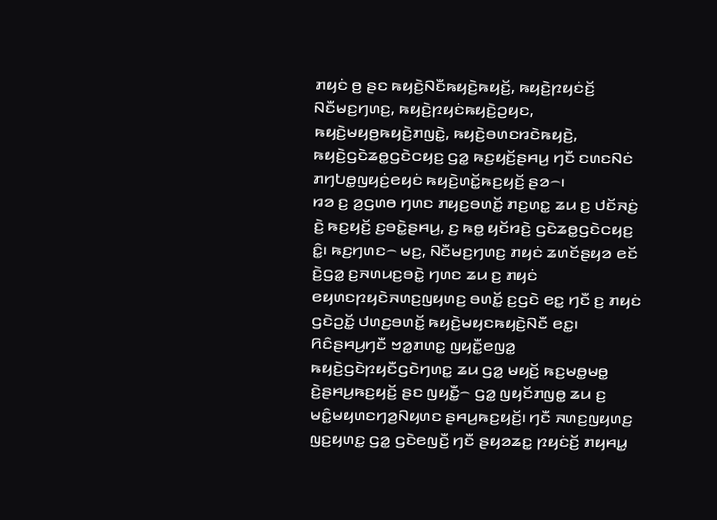ꤊꤟꤢꤦ ꤥ꤬ ꤔꤢ ꤒꤟꤢꤧ꤬ꤡꤢꤪꤒꤟꤢꤧ꤬ꤒꤟꤢꤩ꤬, ꤒꤟꤢꤧ꤬ꤐꤟꤢꤦꤢꤩ꤬ ꤡꤢꤪꤗꤢ꤬ꤚꤛꤢ꤬, ꤒꤟꤢꤧ꤬ꤐꤟꤢꤦꤒꤟꤢꤧ꤬ꤑꤟꤢ, ꤒꤟꤢꤧ꤬ꤗꤟꤥ꤬ꤒꤟꤢꤧ꤬ꤊꤜꤢꤧ꤭, ꤒꤟꤢꤧ꤬ꤋꤛꤢꤙꤢꤧꤒꤟꤢꤧ꤬, ꤒꤟꤢꤧ꤬ꤞꤢꤧꤘꤥ꤭ꤞꤢꤧꤍꤟꤢ꤬ ꤞꤤ꤭ ꤒꤢ꤬ꤟꤢꤩ꤬ꤔꤌꤣ꤬ ꤚꤢꤪ ꤢꤛꤢꤡꤢꤦ ꤊꤚꤝꤥ꤭ꤜꤟꤢꤦ꤬ꤕꤟꤢꤦ ꤒꤟꤢꤧ꤬ꤛꤢꤩ꤭ꤒꤢ꤬ꤟꤢꤩ꤬ ꤔꤤ꤮꤯
ꤙꤤ ꤢ꤬ ꤤ꤬ꤞꤛꤥ ꤚꤛꤢ ꤊꤟꤢ꤬ꤋꤛꤢꤩ꤭ ꤊꤢ꤬ꤛꤢ꤭ ꤘꤣ ꤢ꤬ ꤓꤢꤩꤏꤢꤦ꤬ ꤢꤧ꤬ ꤒꤢ꤬ꤟꤢꤩ꤬ ꤢ꤬ꤋꤢꤧ꤭ꤔꤌꤣ꤬, ꤢ꤬ ꤒꤥ꤭ ꤟꤢꤩꤙꤢꤧ꤬ ꤞꤢꤧꤘꤥ꤭ꤞꤢꤧꤍꤟꤢ꤬ ꤢꤨ꤭꤯ ꤒꤢ꤬ꤚꤛꤢ꤮ ꤗꤢ꤬, ꤡꤢꤪꤗꤢ꤬ꤚꤛꤢ꤬ ꤊꤟꤢꤦ ꤘꤛꤢꤩꤔꤟꤤ ꤕꤢꤩ ꤢꤧ꤬ꤞꤤ꤭ ꤢ꤬ꤏꤛꤣꤢ꤬ꤋꤢꤧ꤭ ꤚꤛꤢ ꤘꤣ ꤢ꤬ ꤊꤟꤢꤦ ꤕꤟꤛꤢꤐꤟꤢꤧꤏꤛꤢ꤬ꤜꤟꤛꤢ꤬ ꤋꤛꤢꤩ꤭ ꤢ꤬ꤞꤢꤧ ꤕꤢ꤭ ꤚꤢꤪ ꤢ꤬ ꤊꤟꤢꤦ ꤞꤢꤧꤑꤢꤩ꤭ ꤓꤛꤢ꤬ꤋꤛꤢꤩ꤭ ꤒꤟꤢꤧ꤬ꤗꤟꤢꤒꤟꤢꤧ꤬ꤡꤢꤪ ꤕꤢ꤭꤯
ꤖꤢꤨꤔꤌꤣ꤬ꤚꤢꤪ ꤠꤤ꤭ꤊꤛꤢ꤭ ꤜꤟꤢꤪ꤭ꤕꤜꤤ꤭ ꤒꤟꤢꤧ꤬ꤞꤢꤧꤐꤟꤢꤪꤞꤢꤧꤚꤛꤢ꤭ ꤘꤣ ꤞꤤ꤭ ꤗꤟꤢꤩ꤬ ꤒꤢ꤬ꤗꤥ꤭ꤗꤥ꤭ ꤢꤧ꤬ꤔꤌꤣ꤬ꤒꤢ꤬ꤟꤢꤩ꤬ ꤔꤢ ꤜꤟꤢꤪ꤭꤮ ꤞꤤ꤭ ꤜꤟꤢꤩꤊꤜꤥ꤭ ꤘꤣ ꤢ꤬ ꤗꤢꤨ꤭ꤗꤟꤛꤢꤚꤤ꤬ꤡꤟꤛꤢ ꤔꤌꤣ꤬ꤒꤢ꤬ꤟꤢꤩ꤬꤯ ꤚꤢꤪ ꤏꤛꤢ꤬ꤜꤟꤛꤢ꤬ ꤜꤢ꤬ꤟꤛꤢ꤭ ꤞꤤ꤭ ꤞꤢꤧꤕꤜꤢꤪ꤬ ꤚꤢꤪ ꤔꤟꤤꤘꤢ꤭ ꤐꤟꤢꤦꤢꤩ꤬ ꤊꤟꤌꤣ꤭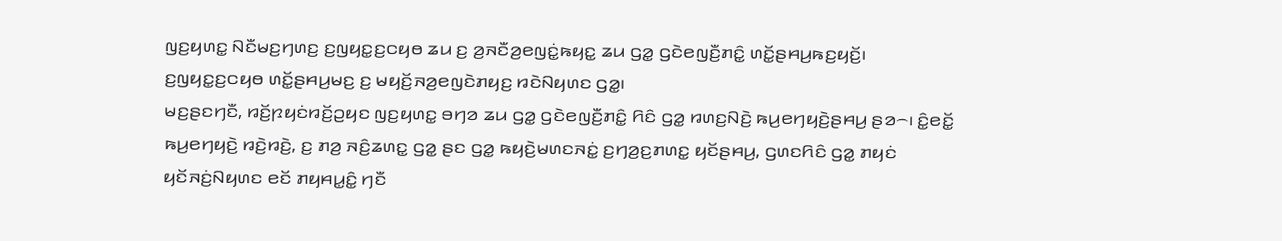ꤜꤢ꤬ꤟꤛꤢ꤭ ꤡꤢꤪꤗꤢ꤬ꤚꤛꤢ꤬ ꤢ꤬ꤜꤟꤢ꤭ꤢ꤬ꤍꤟꤥ ꤘꤣ ꤢ꤬ ꤤ꤬ꤏꤢꤪꤤ꤬ꤕꤜꤢꤦ꤭ꤒꤟꤢ꤭ ꤘꤣ ꤞꤤ꤭ ꤞꤢꤧꤕꤜꤢꤪ꤬ꤊꤢꤨ꤭ ꤛꤢꤩ꤭ꤔꤌꤣ꤬ꤒꤢ꤬ꤟꤢꤩ꤬꤯ ꤢ꤬ꤜꤟꤢ꤭ꤢ꤬ꤍꤟꤥ ꤛꤢꤩ꤭ꤔꤌꤣ꤬ꤗꤢ꤬ ꤢ꤬ ꤗꤟꤢꤩ꤬ꤏꤤ꤬ꤕꤜꤢꤧꤊꤟꤢ꤬ ꤙꤢꤧꤡꤟꤛꤢ ꤞꤤ꤭꤯
ꤗꤢ꤬ꤔꤢꤚꤢꤪ, ꤙꤢꤩ꤬ꤐꤟꤢꤦꤙꤢꤩ꤬ꤑꤟꤢ ꤜꤢ꤬ꤟꤛꤢ꤭ ꤋꤚꤤ ꤘꤣ ꤞꤤ꤭ ꤞꤢꤧꤕꤜꤢꤪ꤬ꤊꤢꤨ꤭ ꤖꤢꤨ ꤞꤤ꤭ ꤙꤛꤢ꤬ꤡꤢꤧ꤬ ꤒꤣ꤬ꤕꤚꤟꤢꤧ꤬ꤔꤌꤣ꤬ ꤔꤤ꤮꤯ ꤢꤨ꤭ꤕꤢꤩ꤭ ꤒꤣ꤬ꤕꤚꤟꤢꤧ꤬ ꤙꤢꤧ꤬ꤙꤢꤧ꤬, ꤢ꤬ ꤊꤤ꤬ ꤏꤢꤨ꤬ꤘꤛꤢ꤭ ꤞꤤ꤭ ꤔꤢ ꤞꤤ꤭ ꤒꤟꤢꤧ꤬ꤗꤛꤢꤏꤢꤦ꤭ ꤢ꤬ꤚꤤ꤬ꤢ꤬ꤊꤛꤢ꤭ ꤟꤢꤩꤔꤌꤣ꤬, ꤞꤛꤢꤖꤢꤨ ꤞꤤ꤭ ꤊꤟꤢꤦ ꤟꤢꤩꤏꤢꤦ꤬ꤡꤟꤛꤢ ꤕꤢꤩ ꤊꤟꤌꤣ꤭ꤢꤨ꤭ ꤚꤢꤪ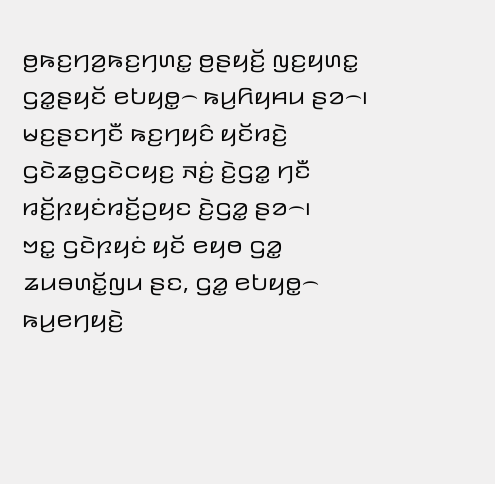ꤥ꤬ꤒꤢ꤬ꤚꤤ꤬ꤒꤢ꤬ꤚꤛꤢ꤭ ꤥ꤬ꤔꤟꤢꤩ꤬ ꤜꤢ꤬ꤟꤛꤢ꤭ ꤞꤤ꤭ꤔꤟꤢꤩ ꤕꤝꤟꤥ꤭꤮ ꤒꤣ꤬ꤖꤟꤌꤣ ꤔꤤ꤮꤯ ꤗꤢ꤬ꤔꤢꤚꤢꤪ ꤒꤢ꤬ꤚꤟꤢꤨ ꤟꤢꤩꤙꤢꤧ꤬ ꤞꤢꤧꤘꤥ꤭ꤞꤢꤧꤍꤟꤢ꤬ ꤏꤢꤦ꤬ ꤢꤧ꤬ꤞꤤ꤭ ꤚꤢꤪ ꤙꤢꤩ꤬ꤐꤟꤢꤦꤙꤢꤩ꤬ꤑꤟꤢ ꤢꤧ꤬ꤞꤤ꤭ ꤔꤤ꤮꤯
ꤠꤢ꤭ ꤞꤢꤧꤐꤟꤢꤦ ꤟꤢꤩ ꤕꤟꤥ ꤞꤤ꤭ ꤘꤣꤋꤛꤢꤩ꤭ꤜꤣ ꤔꤢ, ꤞꤤ꤭ ꤕꤝꤟꤥ꤭꤮ ꤒꤣ꤬ꤕꤚꤟꤢꤧ꤬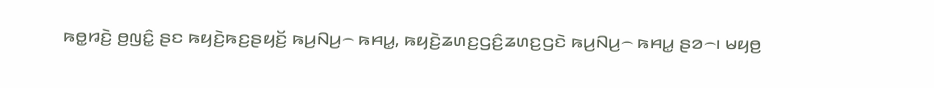ꤒꤥ꤭ꤙꤢꤧ꤬ ꤥ꤬ꤜꤢꤨ꤭ ꤔꤢ ꤒꤟꤢꤧ꤬ꤒꤢ꤬ꤔꤟꤢꤩ꤬ ꤒꤣ꤬ꤡꤣ꤬꤮ ꤒꤌꤣ꤭, ꤒꤟꤢꤧ꤬ꤘꤛꤢ꤬ꤞꤢꤨ꤬ꤘꤛꤢ꤬ꤞꤢꤧ ꤒꤣ꤬ꤡꤣ꤬꤮ ꤒꤌꤣ꤭ ꤔꤤ꤮꤯ ꤗꤟꤥ꤬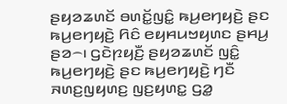ꤔꤟꤤꤘꤛꤢꤩ ꤋꤛꤢꤩ꤭ꤜꤢꤨ꤭ ꤒꤣ꤬ꤕꤚꤟꤢꤧ꤬ ꤔꤢ ꤒꤣ꤬ꤕꤚꤟꤢꤧ꤬ ꤖꤢꤨ ꤕꤟꤌꤣꤠꤟꤛꤢ ꤔꤌꤣ꤬ ꤔꤤ꤮꤯ ꤞꤢꤧꤐꤟꤢꤪ꤬ ꤔꤟꤤꤘꤛꤢꤩ ꤜꤢꤨ꤭ ꤒꤣ꤬ꤕꤚꤟꤢꤧ꤬ ꤔꤢ ꤒꤣ꤬ꤕꤚꤟꤢꤧ꤬ ꤚꤢꤪ ꤏꤛꤢ꤬ꤜꤟꤛꤢ꤬ ꤜꤢ꤬ꤟꤛꤢ꤭ ꤞꤤ꤭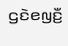ꤞꤢꤧꤕꤜꤢꤪ꤬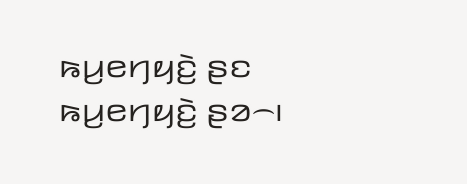ꤒꤣ꤬ꤕꤚꤟꤢꤧ꤬ ꤔꤢ ꤒꤣ꤬ꤕꤚꤟꤢꤧ꤬ ꤔꤤ꤮꤯